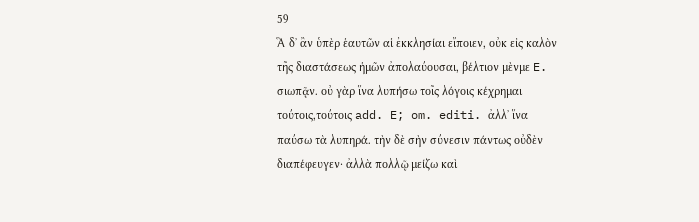59
Ἃ δʼ ἂν ὑπὲρ ἑαυτῶν αἱ ἐκκλησίαι εἴποιεν, οὐκ εἰς καλὸν τῆς διαστάσεως ἡμῶν ἀπολαύουσαι, βέλτιον μὲνμε E. σιωπᾷν. οὐ γὰρ ἵνα λυπήσω τοῖς λόγοις κέχρημαι τούτοις,τούτοις add. E; om. editi. ἀλλʼ ἵνα παύσω τὰ λυπηρά. τὴν δὲ σὴν σύνεσιν πάντως οὐδὲν διαπέφευγεν· ἀλλὰ πολλῷ μείζω καὶ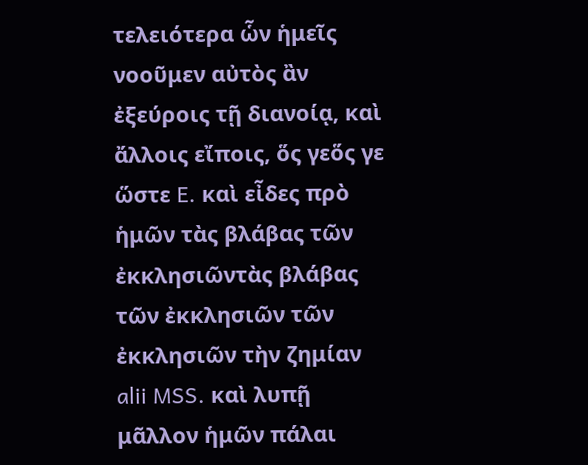τελειότερα ὧν ἡμεῖς νοοῦμεν αὐτὸς ἂν ἐξεύροις τῇ διανοίᾳ, καὶ ἄλλοις εἴποις, ὅς γεὅς γε ὥστε E. καὶ εἶδες πρὸ ἡμῶν τὰς βλάβας τῶν ἐκκλησιῶντὰς βλάβας τῶν ἐκκλησιῶν τῶν ἐκκλησιῶν τὴν ζημίαν alii MSS. καὶ λυπῇ μᾶλλον ἡμῶν πάλαι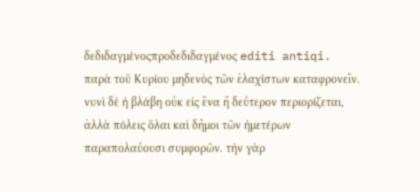δεδιδαγμένοςπροδεδιδαγμένος editi antiqi. παρὰ τοῦ Κυρίου μηδενὸς τῶν ἐλαχίστων καταφρονεῖν. νυνὶ δὲ ἡ βλάβη οὐκ εἰς ἕνα ἢ δεύτερον περιορίζεται, ἀλλὰ πόλεις ὅλαι καὶ δῆμοι τῶν ἡμετέρων παραπολαύουσι συμφορῶν. τὴν γὰρ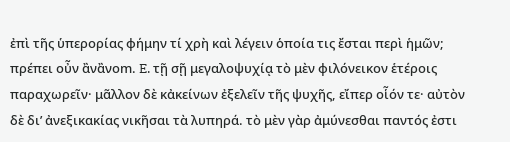ἐπὶ τῆς ὑπερορίας φήμην τί χρὴ καὶ λέγειν ὁποία τις ἔσται περὶ ἡμῶν; πρέπει οὖν ἂνἂνom. E. τῇ σῇ μεγαλοψυχίᾳ τὸ μὲν φιλόνεικον ἑτέροις παραχωρεῖν· μᾶλλον δὲ κἀκείνων ἐξελεῖν τῆς ψυχῆς, εἴπερ οἷόν τε· αὐτὸν δὲ δι’ ἀνεξικακίας νικῆσαι τὰ λυπηρά. τὸ μὲν γὰρ ἀμύνεσθαι παντός ἐστι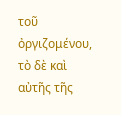τοῦ ὀργιζομένου, τὸ δὲ καὶ αὐτῆς τῆς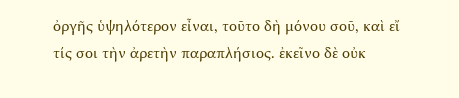ὀργῆς ὑψηλότερον εἶναι, τοῦτο δὴ μόνου σοῦ, καὶ εἴ τίς σοι τὴν ἀρετὴν παραπλήσιος. ἐκεῖνο δὲ οὐκ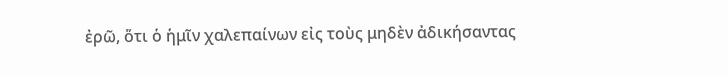ἐρῶ, ὅτι ὁ ἡμῖν χαλεπαίνων εἰς τοὺς μηδὲν ἀδικήσαντας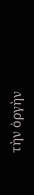τὴν ὀργὴν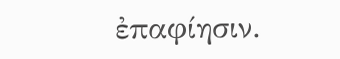ἐπαφίησιν.